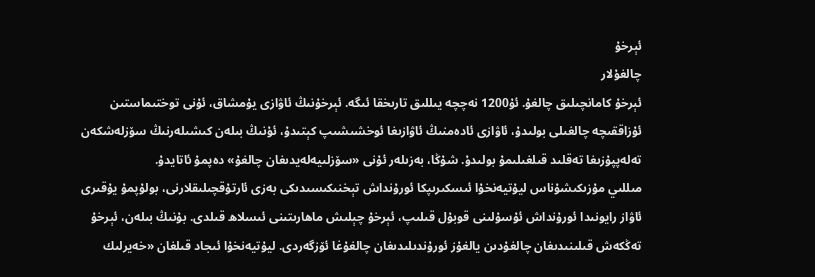ئېرخۇ
چالغۇلار
ئېرخۇ كامانچىلىق چالغۇ. ئۇ1200 نەچچە يىللىق تارىخقا ئىگە. ئېرخۇنىڭ ئاۋازى يۇمشاق، ئۇنى توختىماستىن ئۇزاققىچە چالغىلى بولىدۇ، ئاۋازى ئادەمنىڭ ئاۋازىغا ئوخشىشىپ كېتىدۇ، ئۇنىڭ بىلەن كىشىلەرنىڭ سۆزلەشكەن تەلەپپۇزىغا تەقلىد قىلغىلىمۇ بولىدۇ. شۇڭا، بەزىلەر ئۇنى «سۆزلىيەلەيدىغان چالغۇ» دەپمۇ ئاتايدۇ.
مىللىي مۇزىكىشۇناس ليۇتيەنخۇا ئىسكىرىپكا ئورۇنداش تېخنىكىسىدىكى بەزى ئارتۇقچىلىقلارنى، بولۇپمۇ يۇقىرى ئاۋاز رايونىدا ئورۇنداش ئۇسۇلىنى قوبۇل قىلىپ، ئېرخۇ چېلىش ماھارىتىنى ئىسلاھ قىلدى. بۇنىڭ بىلەن، ئېرخۇ تەڭكەش قىلىنىدىغان چالغۇدىن يالغۇز ئورۇندىلىدىغان چالغۇغا ئۆزگەردى. ليۇتيەنخۇا ئىجاد قىلغان «خەيرلىك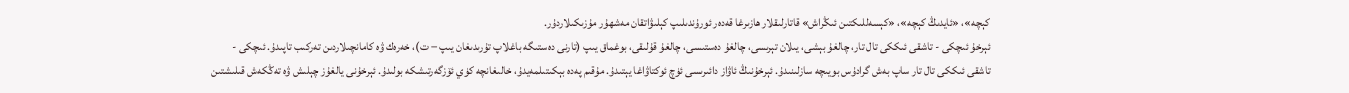كېچە»، «ئايدىڭ كېچە»، «كېسەللىكتىن ئىڭراش» قاتارلىقلار ھازىرغا قەدەر ئورۇندىلىپ كېلىۋاتقان مەشھۇر مۇزىكىلاردۇر.
ئېرخۇ ئىچكى - تاشقى ئىككى تال تار، چالغۇ بېشى، يىلان تېرىسى، چالغۇ دەستىسى، چالغۇ قۇلىقى، بوغماق يىپ (تارنى دەستىگە باغلاپ تۇرىدىغان يىپ − ت)، خەرەك ۋە كامانچىلاردىن تەركىب تاپىدۇ. ئىچكى - تاشقى ئىككى تال تار ساپ بەش گرادۇس بويىچە سازلىنىدۇ. ئېرخۇنىڭ ئاۋاز دائىرىسى ئۈچ ئوكتاۋاغا يېتىدۇ. مۇقىم پەدە بېكىتىلمەيدۇ، خالىغانچە كۈي ئۆزگەرتىشكە بولىدۇ. ئېرخۇنى يالغۇز چېلىش ۋە تەڭكەش قىلىشتىن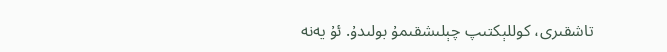تاشقىرى، كوللېكتىپ چېلىشقىمۇ بولىدۇ. ئۇ يەنە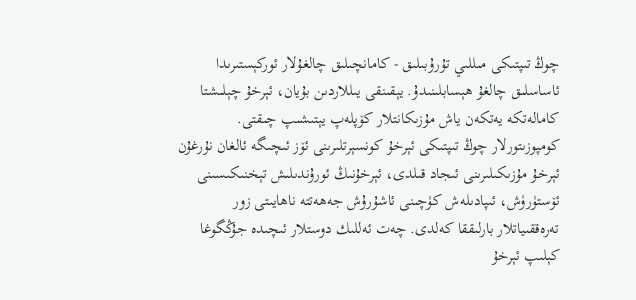چوڭ تىپتىكى مىللىي تۇرۇبىلىق - كامانچىلىق چالغۇلار ئوركېستىرىدا ئاساسلىق چالغۇ ھېسابلىنىدۇ. يېقىنقى يىللاردىن بۇيان، ئېرخۇ چېلىشتا كامالەتكە يەتكەن ياش مۇزىكانتلار كۆپلەپ يېتىشىپ چىقتى. كومپوزىتورلار چوڭ تىپتىكى ئېرخۇ كونسېرتلىرىنى ئۆز ئىچىگە ئالغان نۇرغۇن ئېرخۇ مۇزىكىلىرىنى ئىجاد قىلدى، ئېرخۇنىڭ ئورۇندىلىش تېخنىكىسىنى ئۆستۈرۈش، ئىپادىلەش كۈچىنى ئاشۇرۇش جەھەتتە ناھايىتى زور تەرەققىياتلار بارلىققا كەلدى. چەت ئەللىك دوستلار ئىچىدە جۇڭگوغا كېلىپ ئېرخۇ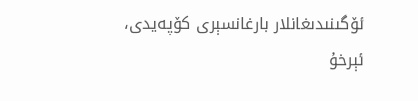ئۆگىنىدىغانلار بارغانسېرى كۆپەيدى، ئېرخۇ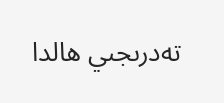تەدرىجىي ھالدا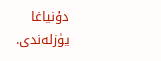دۇنياغا يۈزلەندى.